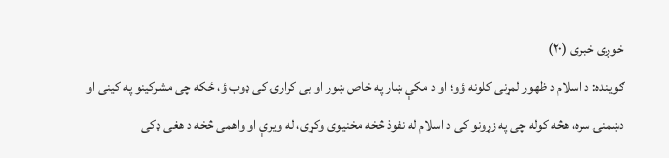خوږی خبری (۲۰)
ګوینده: د اسلام د ظهور لمړنی کلونه ؤو؛ او د مکې ښار په خاص ښور او بی کرارۍ کی ډوب ؤ، ځکه چی مشرکینو په کینی او دښمنۍ سره، هڅه کوله چی په زړونو کی د اسلام له نفوذ څخه مخنیوی وکړی، له ویرې او واهمی څخه د هغی ډکی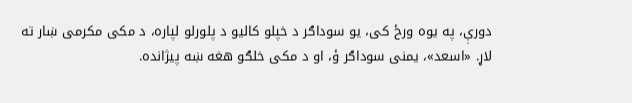دورې، په یوه ورځ کی، یو سوداګر د خپلو کالیو د پلورلو لپاره، د مکی مکرمی ښار ته لاړ. «اسعد»، یمنی سوداګر ؤ، او د مکی خلګو هغه ښه پیژانده.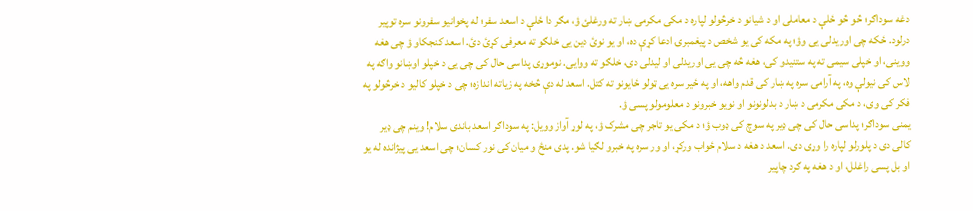دغه سوداګر؛ څو څو ځلې د معاملی او د شیانو د خرڅولو لپاره د مکی مکرمی ښار ته ورغلئ ؤ، مګر دا ځلې د اسعد سفر؛ له پخوانیو سفرونو سره توپیر درلود. ځکه چی اوریدلی یی وؤ؛ په مکه کی یو شخص د پیغمبرۍ ادعا کړې ده، او یو نوئ دین یی خلګو ته معرفی کړئ دئ. اسعد کنجکاو ؤ چی هغه ووینی، او خپلی سیمی ته په ستنیدو کی، هغه څه چی یی اوریدلی او لیدلی دی، خلګو ته ووایی. نوموړی پداسی حال کی چی یی د خپلو اوښانو واګه په لاس کی نیولې وه، په آرامۍ سره په ښار کی قدم واهه، او په ځیر سره یی ټولو ځایونو ته کتل. اسعد له دې څخه په زیاته اندازه؛ چی د خپلو کالیو د خرڅولو په فکر کی وی، د مکی مکرمی د ښار د بدلونونو او نویو خبرونو د معلومولو پسی ؤ.
یمنی سوداګر؛ پداسی حال کی چی ډیر په سوچ کی ډوب ؤ؛ د مکی یو تاجر چی مشرک ؤ، په لوړ آواز وویل: په سوداګر اسعد باندی سلام! وینم چی ډیر کالی دی د پلورلو لپاره را وړی دی. اسعد د هغه د سلام ځواب ورکړ، او ور سره په خبرو لګیا شو. پدی منځ و میان کی نور کسان؛ چی اسعد یی پیژانده له یو او بل پسی راغلل، او د هغه په ګرد چاپیر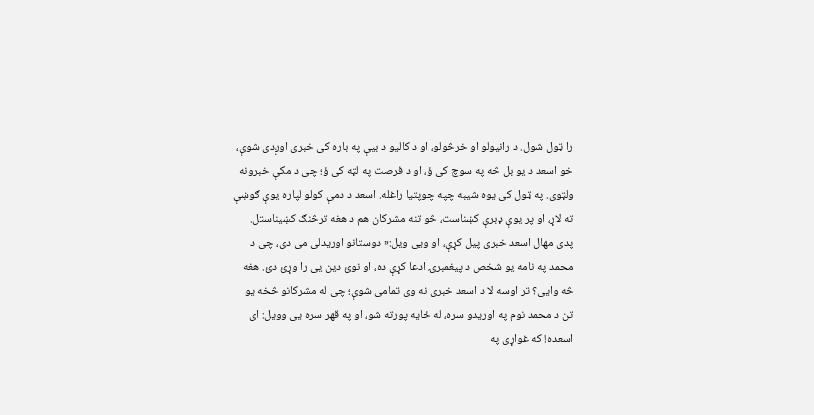را ټول شول. د رانیولو او خرڅولو، او د کالیو د بیې په باره کی خبری اوږدی شوې، خو اسعد د یو بل څه په سوچ کی ؤ، او د فرصت په لټه کی ؤ؛ چی د مکې خبرونه ولټوی. په ټول کی یوه شیبه چپه چوپتیا راغله. اسعد د دمې کولو لپاره یوې ګوښې ته لاړ، او پر یوې ډبرې کښناست، څو تنه مشرکان هم د هغه ترڅنګ کښیناستل. پدی مهال اسعد خبری پیل کړې، او ویی ویل:« دوستانو اوریدلی می دی، چی د محمد په نامه یو شخص د پیغمبرۍ ادعا کړې ده، او نوئ دین یی را وړئ دئ. هغه څه وایی؟ تر اوسه لا د اسعد خبری نه وی تمامی شوې؛ چی له مشرکانو څخه یو تن د محمد نوم په اوریدو سره، له ځایه پورته شو، او په قهر سره یی وویل: ای اسعده! که غواړی په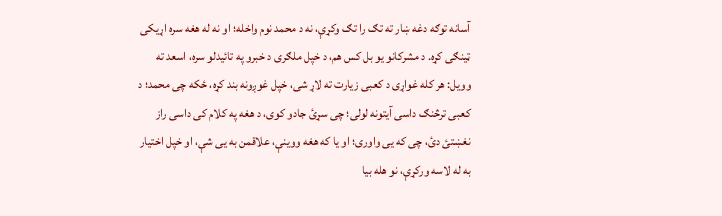آسانه توګه دغه ښار ته تګ را تګ وکړې، نه د محمد نوم واخله؛ او نه له هغه سره اړیکی ټینګی کړه. د مشرکانو یو بل کس هم، د خپل ملګری د خبرو په تائیدلو سره، اسعد ته وویل: هر کله غواړی د کعبی زیارت ته لاړ شی، خپل غوږونه بند کړه، ځکه چی محمد؛ د کعبی ترڅنګ داسی آیتونه لولی؛ چی سړئ جادو کوی، د هغه په کلام کی داسی راز نغښتئ دئ، چی که یی واوری؛ او یا که هغه ووینې، علاقمن به یی شې، او خپل اختیار به له لاسه ورکړې، نو هله بیا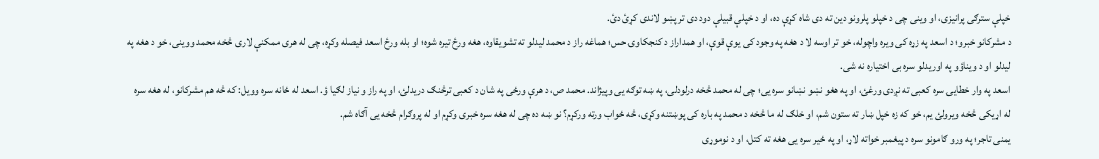خپلې سترګی پرانیزی، او وینی چی د خپلو پلرونو دین ته دی شاه کړې ده، او د خپلې قبیلې دود دی تر پښو لاندی کړئ دئ.
د مشرکانو خبرو؛ د اسعد په زړه کی ویره واچوله، خو تر اوسه لا د هغه په وجود کی یوې قوې، او همداراز د کنجکاوۍ حس؛ هماغه راز د محمد لیدلو ته تشویقاوه، هغه ورځ تیره شوه؛ او بله ورځ اسعد فیصله وکړه، چی له هری ممکنې لاری څخه محمد ووینی، خو د هغه په لیدلو او د ویناؤو په اوریدلو سره بی اختیاره نه شی.
اسعد په وار خطایۍ سره کعبی ته نږدی ورغئ، او په هغو نښو نښانو سره یی؛ چی له محمد څخه درلودلی، په ښه توګه یی وپیژاند. محمد ص، د هرې ورځی په شان د کعبی ترڅنګ دریدلئ، او په راز و نیاز لګیا ؤ. اسعد له ځانه سره وویل: که څه هم مشرکانو، له هغه سره له اړیکی څخه ویرولئ یم، خو که زه خپل ښار ته ستون شم، او خلګ له ما څخه د محمد په باره کی پوښتنه وکړی، څه ځواب ورته ورکړم؟ نو ښه ده چی له هغه سره خبری وکړم او له پروګرام څخه یی آګاه شم.
یمنی تاجر؛ په ورو ګامونو سره د پیغمبر خواته لاړ، او په ځیر سره یی هغه ته کتل، او د نوموړی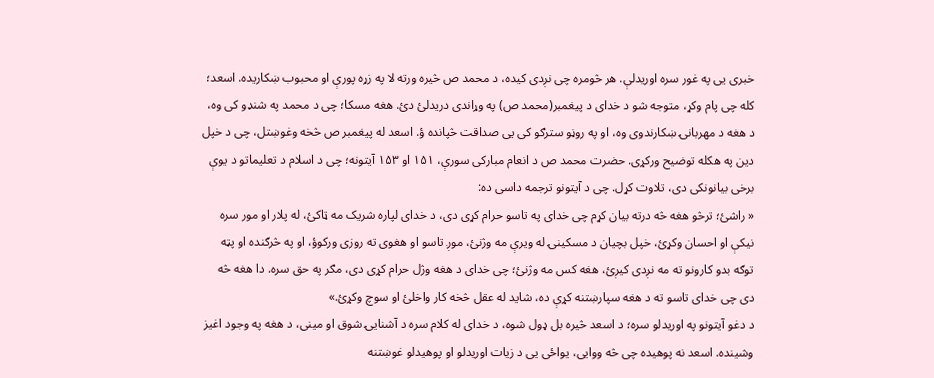خبری یی په غور سره اوریدلې. هر څومره چی نږدی کیده، د محمد ص څیره ورته لا په زړه پورې او محبوب ښکاریده. اسعد؛ کله چی پام وکړ، متوجه شو د خدای د پیغمبر(محمد ص) په وړاندی دریدلئ دئ. هغه مسکا؛ چی د محمد په شنډو کی وه، د هغه د مهربانۍ ښکارندوی وه، او په روڼو سترګو کی یی صداقت څپانده ؤ. اسعد له پیغمبر ص څخه وغوښتل، چی د خپل دین په هکله توضیح ورکړی. حضرت محمد ص د انعام مبارکی سورې، ۱۵۱ او ۱۵۳ آیتونه؛ چی د اسلام د تعلیماتو د یوې برخی بیانونکی دی، تلاوت کړل. چی د آیتونو ترجمه داسی ده:
« راشئ؛ ترڅو هغه څه درته بیان کړم چی خدای په تاسو حرام کړی دی، د خدای لپاره شریک مه ټاکئ، له پلار او مور سره نیکې او احسان وکړئ، خپل بچیان د مسکینۍ له ویرې مه وژنئ، موږ تاسو او هغوی ته روزی ورکوؤ، او په څرګنده او پټه توګه بدو کارونو ته مه نږدی کیږئ، هغه کس مه وژنئ؛ چی خدای د هغه وژل حرام کړی دی، مګر په حق سره. دا هغه څه دی چی خدای تاسو ته د هغه سپارښتنه کړې ده، شاید له عقل څخه کار واخلئ او سوچ وکړئ.»
د دغو آیتونو په اوریدلو سره؛ د اسعد څیره بل ډول شوه، د خدای له کلام سره د آشنایۍ شوق او مینی، د هغه په وجود اغیز وشینده. اسعد نه پوهیده چی څه ووایی، یواځی یی د زیات اوریدلو او پوهیدلو غوښتنه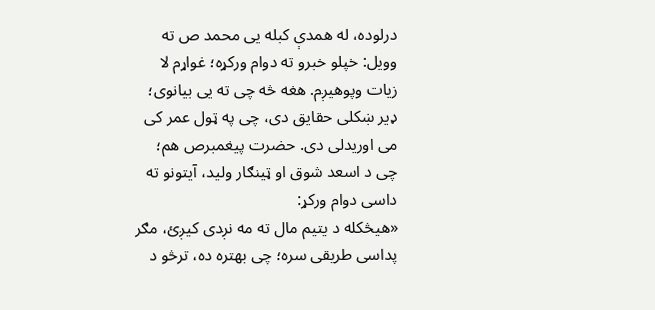درلوده، له همدې کبله یی محمد ص ته وویل: خپلو خبرو ته دوام ورکړه؛ غواړم لا زیات وپوهیږم. هغه څه چی ته یی بیانوی؛ ډیر ښکلی حقایق دی، چی په ټول عمر کی می اوریدلی دی. حضرت پیغمبرص هم؛ چی د اسعد شوق او ټینګار ولید، آیتونو ته داسی دوام ورکړ:
«هیڅکله د یتیم مال ته مه نږدی کیږئ، مګر پداسی طریقی سره؛ چی بهتره ده، ترڅو د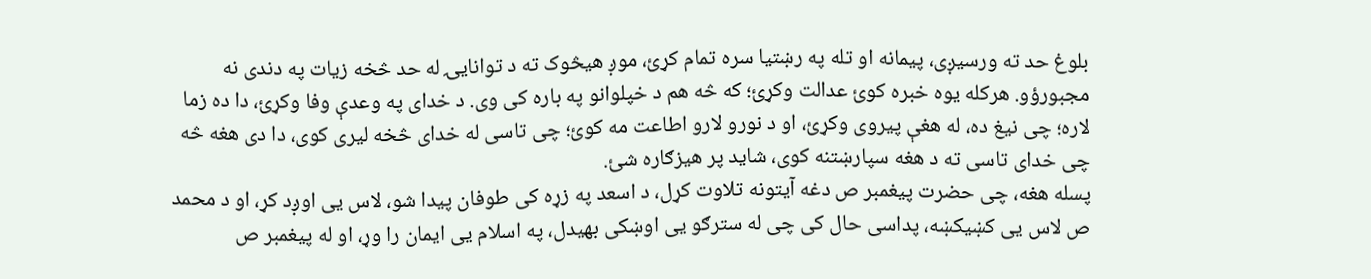بلوغ حد ته ورسیږی، پیمانه او تله په رښتیا سره تمام کړئ، موږ هیڅوک ته د توانایۍ له حد څخه زیات په دندی نه مجبورؤو. هرکله یوه خبره کوئ عدالت وکړئ؛ که څه هم د خپلوانو په باره کی وی. د خدای په وعدې وفا وکړئ، دا ده زما لاره؛ چی نیغ ده، له هغې پیروی وکړئ، او د نورو لارو اطاعت مه کوئ؛ چی تاسی له خدای څخه لیری کوی، دا دی هغه څه چی خدای تاسی ته د هغه سپارښتنه کوی، شاید پر هیزګاره شئ.
پسله هغه، چی حضرت پیغمبر ص دغه آیتونه تلاوت کړل، د اسعد په زړه کی طوفان پیدا شو، لاس یی اوږد کړ، او د محمد ص لاس یی کښیکښه، پداسی حال کی چی له سترګو یی اوښکی بهیدل، په اسلام یی ایمان را وړ، او له پیغمبر ص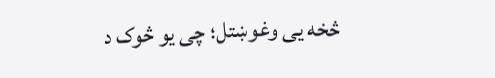څخه یی وغوښتل؛ چی یو څوک د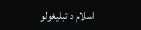اسلام د تبلیغولو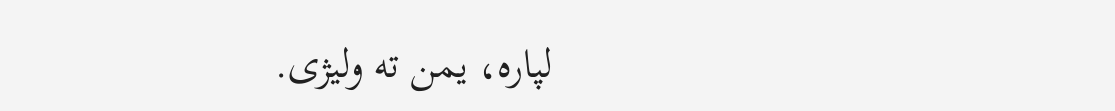لپاره، یمن ته ولیژی.